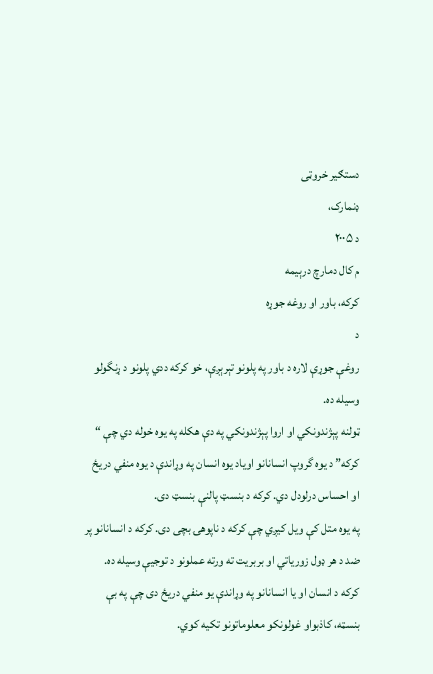دستګير خروټی
ډنمارک،
د ۲۰۰۵
م کال دمارچ درېيمه
کرکه، باور او روغه جوړه
د
روغې جوړې لاره د باور په پلونو تېرېږې، خو کرکه ددي پلونو د ړنگولو
وسيله ده.
ټولنه پېژندونکي او اروا پېژندونکي په دې هکله په يوه خوله دي چې “
کرکه” د يوه گروپ انسانانو اوياد يوه انسان په وړاندې د يوه منفي دريځ
او احساس درلودل دي. کرکه د بنسټ پالنې بنسټ دی.
په يوه متل کې ويل کيږي چې کرکه د ناپوهۍ بچی دی. کرکه د انسانانو پر
ضد د هر ډول زورياتي او بربريت ته ورته عملونو د توجيې وسيله ده.
کرکه د انسان او يا انسانانو په وړاندې يو منفي دريځ دی چې په بې
بنسټه، کاذبواو غولونکو معلوماتونو تکيه کوي.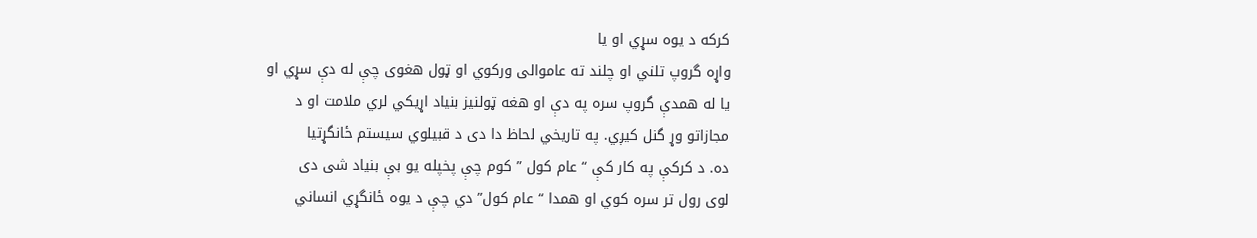کرکه د يوه سړي او يا
واړه گروپ تلني او چلند ته عاموالی ورکوي او ټول هغوی چې له دې سړي او
يا له همدې گروپ سره په دې او هغه ټولنيز بنياد اړيکي لري ملامت او د
مجازاتو وړ گنل کيږي. په تاريخي لحاظ دا دی د قبيلوي سيستم ځانگړتيا
ده. د کرکې په کار کې “ عام کول ” کوم چې پخپله يو بې بنياد شی دی
لوی رول تر سره کوي او همدا “ عام کول” دي چې د يوه ځانگړي انساني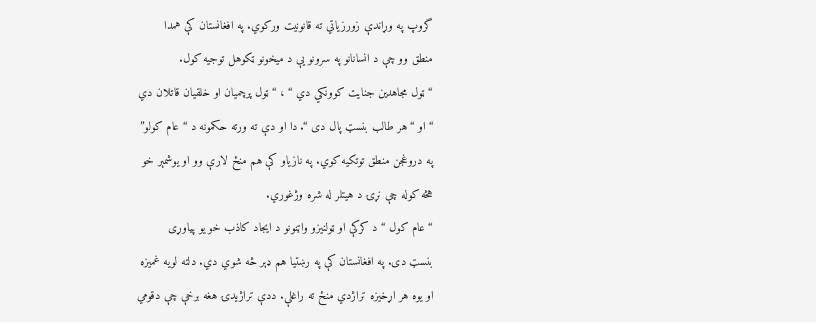گروپ په وړاندې زورزياتي ته قانونيت ورکوي. په افغانستان کې همدا
منطق وو چې د انسانانو په سرونو يې د ميخونو ټکوهل توجيه کول.
“ ټول مجاهدين جنايت کوونکي دي “ ، “ ټول پرچميان او خلقيان قاتلان دي
“ او “هر طالب بنسټ پال دی “. دا او دې ته ورته حکمونه د “ عام کولو”
په دروغجن منطق توتکيه کوي. په نازياو کې هم منځ لارې وو او يوشمېر خو
هڅه کوله چې نړۍ د هيتلر له شره وژغوري.
“ عام کول “ د کرکې او ټولنيزو واټنونو د ايجاد کاذب خو يو پياوړی
بنسټ دی. په افغانستان کې په رښتيا هم ډېر څه شوي دي. دلته لويه غميزه
او يوه هر اړخيزه تراژدي منځ ته راغلې. ددې تراژيدۍ هغه برخې چې دقومي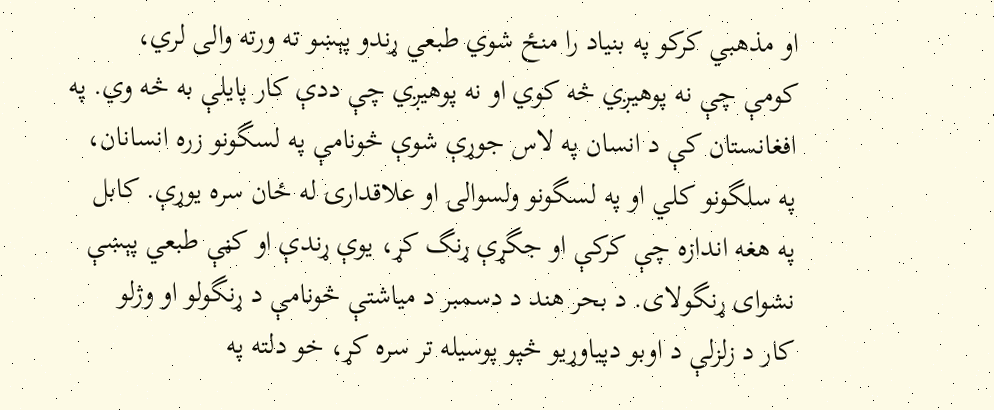او مذهبي کرکو په بنياد را منځ شوي طبعي ړندو پېښو ته ورته والی لري،
کومې چې نه پوهيږي څه کوي او نه پوهيږي چې ددې کار پايلې به څه وي. په
افغانستان کې د انسان په لاس جوړې شوې څونامې په لسگونو زره انسانان،
په سلگونو کلي او په لسگونو ولسوالۍ او علاقدارۍ له ځان سره يوړې. کابل
په هغه اندازه چې کرکې او جگړې ړنگ کړ، يوې ړندې او کڼې طبعي پېښې
نشوای ړنگولای. د بحر هند د دسمبر د مياشتې څونامې د ړنگولو او وژلو
کار د زلزلې د اوبو دپياوړيو څپو پوسيله تر سره کړ، خو دلته په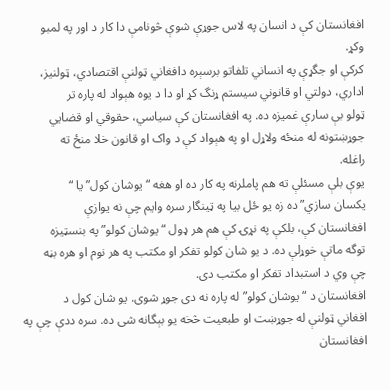افغانستان کې د انسان په لاس جوړې شوې څونامې دا کار د اور په لمبو
وکړ.
کرکې او جگړې په انساني تلفاتو برسېره دافغاني ټولنې اقتصادي، ټولنيز،
اداري، دولتي او قانوني سيستم ړنگ کړ او دا د يوه هېواد له پاره تر
ټولو بې سارې غميزه ده. په افغانستان کې سياسي، حقوقي او قضايي
جوړښتونه له منځه ولاړل او په هېواد کې د واک او قانون خلا منځ ته
راغله.
يوې بلې مسئلې ته هم پاملرنه په کار ده او هغه “ يوشان کول” يا “
یکسان سازي” ده زه يو ځل بيا په ټينگار سره وايم چې نه يوازې
افغانستان کې، بلکې په نړۍ کې هم هر ډول “ یوشان کولو” په بنسټيزه
توگه ماتې خوړلې ده. د يو شان کولو تفکر او مکتب په هر نوم او هره بڼه
چې وي د استبداد تفکر او مکتب دی.
افغانستان د “يوشان کولو” له پاره نه دی جوړ شوی. يو شان کول د
افغاني ټولنې له جوړښت او طبعيت څخه يو بېگانه شی ده. سره ددې چې په
افغانستان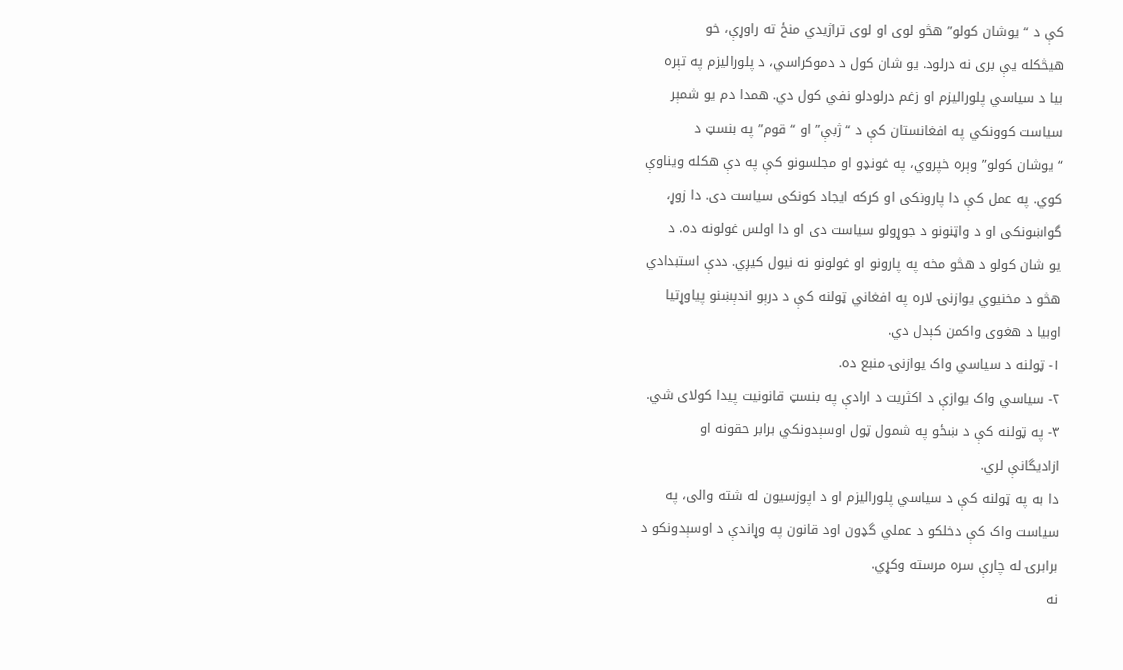کې د “ يوشان کولو” هڅو لوی او لوی تراژیدي منځ ته راوړې، خو
هيڅکله يې بری نه درلود. يو شان کول د دموکراسي، د پلوراليزم په تېره
بيا د سياسي پلوراليزم او زغم درلودلو نفي کول دي. همدا دم يو شمېر
سياست کوونکي په افغانستان کې د “ ژبې” او “ قوم” په بنسټ د
“ يوشان کولو” وېره خپروي، په غونډو او مجلسونو کې په دې هکله ويناوې
کوي. په عمل کې دا پارونکی او کرکه ايجاد کونکی سياست دی. دا زوړ،
گواښونکی او د واټنونو د جوړولو سياست دی او دا اولس غولونه ده. د
يو شان کولو د هڅو مخه په پارونو او غولونو نه نيول کيږي. ددې استبدادي
هڅو د مخنيوي يوازنۍ لاره په افغاني ټولنه کې د درېو اندېښنو پياوړتيا
اوبيا د هغوی واکمن کېدل دي.
۱- ټولنه د سياسي واک يوازنۍ منبع ده.
٢- سياسي واک يوازې د اکثريت د ارادې په بنسټ قانونيت پيدا کولای شي.
٣- په ټولنه کې د ښځو په شمول ټول اوسېدونکي برابر حقونه او
ازاديگانې لري.
دا به په ټولنه کې د سياسي پلوراليزم او د اپوزسيون له شته والی، په
سياست واک کې دخلکو د عملي گډون اود قانون په وړاندې د اوسېدونکو د
برابرۍ له چارې سره مرسته وکړي.
نه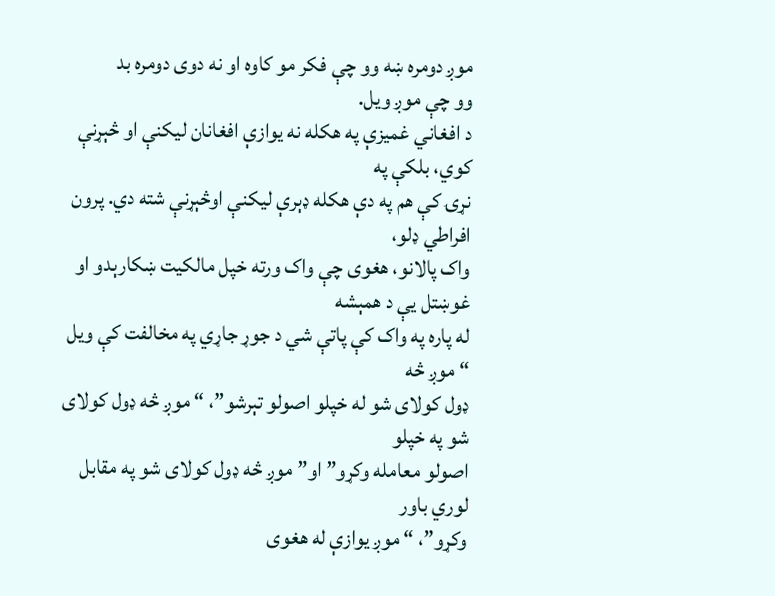موږ دومره ښه وو چې فکر مو کاوه او نه دوی دومره بد
وو چې موږ ويل.
د افغاني غميزې په هکله نه يوازې افغانان ليکنې او څېړنې کوي، بلکې په
نړۍ کې هم په دې هکله ډېرې ليکنې اوڅېړنې شته دي. پرون افراطي ډلو،
واک پالانو، هغوی چې واک ورته خپل مالکيت ښکارېدو او غوښتل يې د همېشه
له پاره په واک کې پاتې شي د جوړ جاړي په مخالفت کې ويل “ موږ څه
ډول کولای شو له خپلو اصولو تېرشو”، “ موږ څه ډول کولای شو په خپلو
اصولو معامله وکړو” او” موږ څه ډول کولای شو په مقابل لوري باور
وکړو”، “ موږ يوازې له هغوی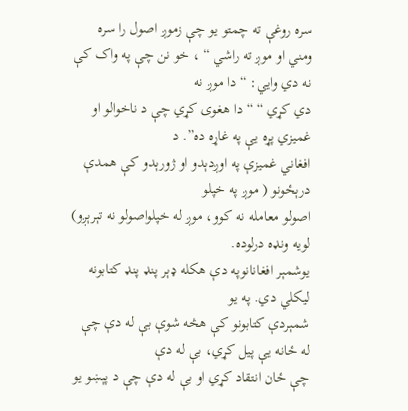سره روغې ته چمتو يو چې زموږ اصول را سره
ومني او موږ ته راشي “ ، خو نن چې په واک کې نه دي وايي: “ دا موږ نه
دي کړي “ “دا هغوی کړي چې د ناخوالو او غميزي پړه يې په غاړه ده”. د
افغاني غميزې په اوږدېدو او ژورېدو کې همدې درېځونو ( موږ په خپلو
اصولو معامله نه کوو، موږ له خپلواصولو نه تېرېږو) لويه ونډه درلوده.
يوشمېر افغانانوپه دې هکله ډېر پنډ پنډ کتابونه ليکلي دي. په يو
شمېردې کتابونو کې هڅه شوې بې له دې چې له ځانه يې پيل کړي، بې له دې
چې ځان انتقاد کړي او بې له دې چې د پېښو يو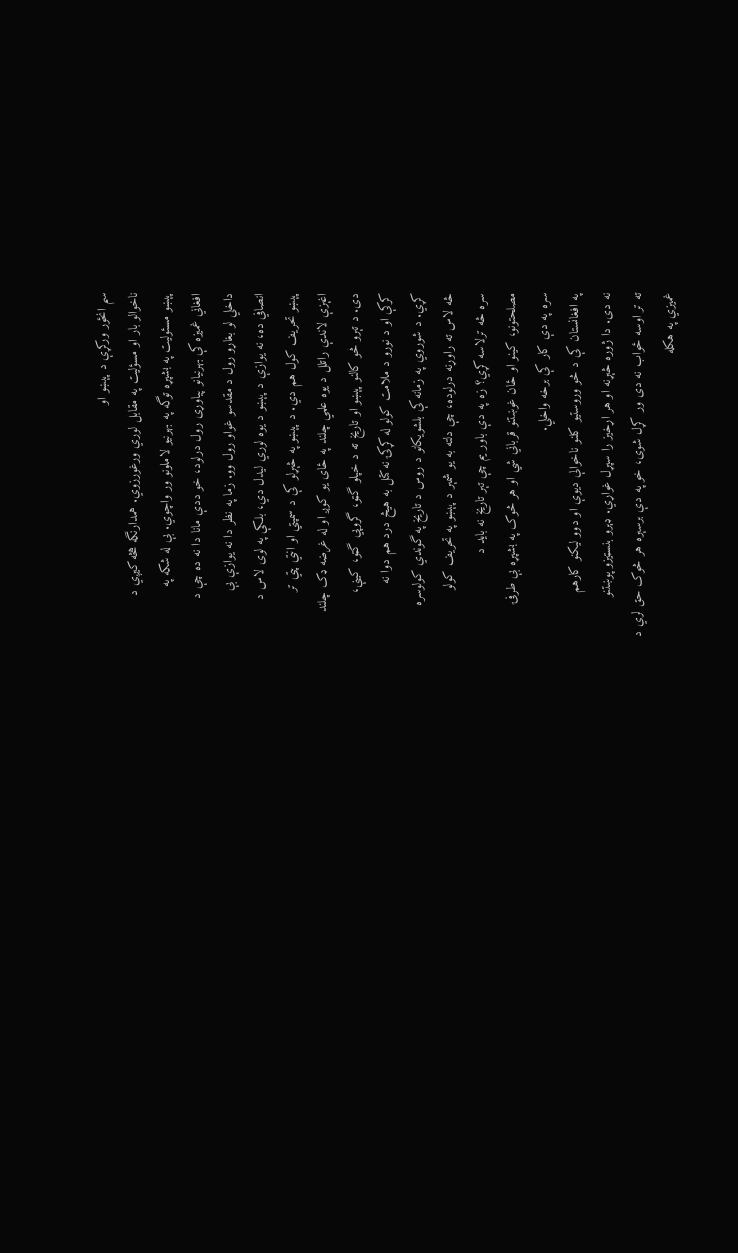سم انځور ورکړې د پېښو او
ناخوالو بار او مسؤليت په مقابل لوري ورغورزوي. همدارنگه هڅه کيږي د
پېښو مسئوليت په بشپړه توگه په بهرنيو لاملونو ور واچوي. بې له شکه په
افغاني غميزه کې بهرنيانو پياوړی رول درلود، خو ددې مانا دا نه ده چې د
داخلي لو بغاړو رول د مقدسو غواو رول وو. زما په نظر دا نه يوازې بې
انصافي ده، نه يوازې د پېښو د يوه لوري ليدل دي، بلکې په لوی لاس د
پېښو تحريف کول هم دي. د پېښو په څېړلو کې د سمپتي او انتي پتي تر
اغېزې لاندې راتلل د يوه علمي چلند په ځای يو کوږ او له غرضه ډک چلند
دی. د تېرو څو کالنو پېښو او تاريخ ته د خپلو گټو، گروپي گټو، کينې،
کرکې او د نورو د ملامت کولو له کړکۍ نه کتل به هيڅ درد هم دوا نه
کړي. د شوروي په زمانه کې بلشويکانو د روس د تاريخ په گوندي کولوسره
څه لاس ته راوړنه درلوده، چې دلته به يو شمېر د پېښو په تحريف کولو
سره څه ترلاسه کړي؟ زه په دې باور يم چې تېر تاريخ نه بايد د
مصلحتونو، کينو او ځان غوښتنو قرباني شي او هر څوک په بشپړه بې طرفۍ
سره په دې کار کې برخه واخلي.
په افغانستان کې د څو وروستيو کلنو ناخوالې ديوې او دوو ليکنو کارهم
نه دی. دا ژوره څېړنه او هر اړخيز را سپړل غواړي. ډېرو بنسټيزو پوښتنو
ته تر اوسه ځواب نه دی ور کړل شوی، خو په دې برسېره هر څوک حق لري د
غميزي په هکله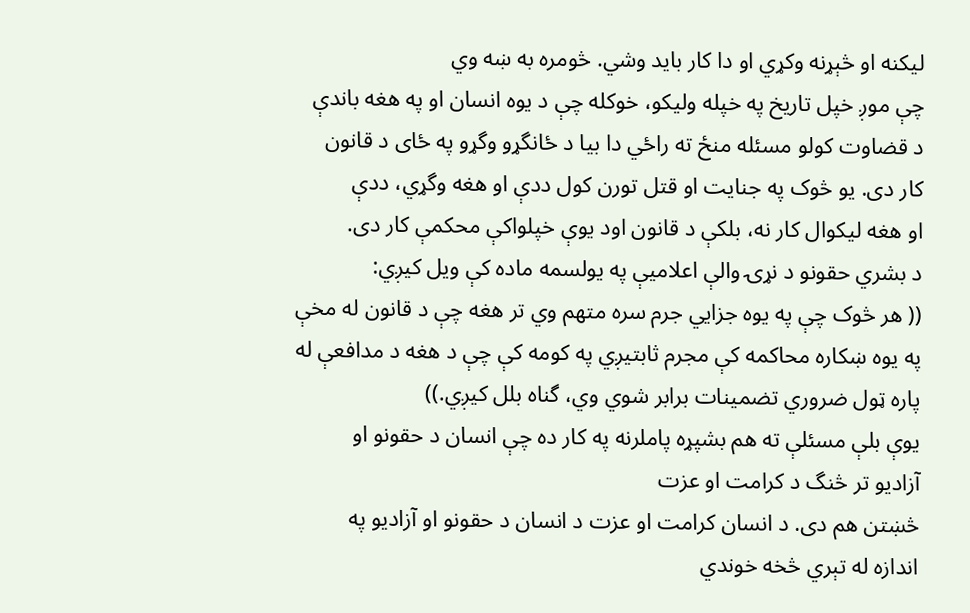ليکنه او څېړنه وکړي او دا کار بايد وشي. څومره به ښه وي
چې موږ خپل تاريخ په خپله وليکو، خوکله چې د يوه انسان او په هغه باندې
د قضاوت کولو مسئله منځ ته راځي دا بيا د ځانگړو وگړو په ځای د قانون
کار دی. يو څوک په جنايت او قتل تورن کول ددې او هغه وگړي، ددې
او هغه ليکوال کار نه، بلکې د قانون اود يوې خپلواکې محکمې کار دی.
د بشري حقونو د نړۍ والې اعلاميې په يولسمه ماده کې ويل کيږي:
(( هر څوک چې په يوه جزايي جرم سره متهم وي تر هغه چې د قانون له مخې
په يوه ښکاره محاکمه کې مجرم ثابتيږي په کومه کې چې د هغه د مدافعې له
پاره ټول ضروري تضمينات برابر شوي وي، گناه بلل کيږي.))
يوې بلې مسئلې ته هم بشپړه پاملرنه په کار ده چې انسان د حقونو او
آزاديو تر څنگ د کرامت او عزت
څښتن هم دی. د انسان کرامت او عزت د انسان د حقونو او آزاديو په
اندازه له تېري څخه خوندي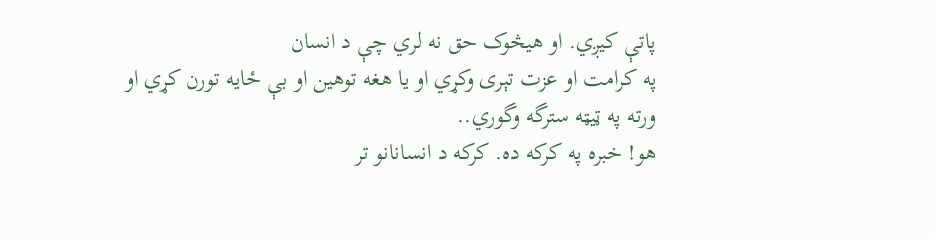پاتې کيږي. او هيڅوک حق نه لري چې د انسان
په کرامت او عزت تېری وکړي او يا هغه توهين او بې ځايه تورن کړي او
ورته په ټيټه سترگه وگوري..
هو! خبره په کرکه ده. کرکه د انسانانو تر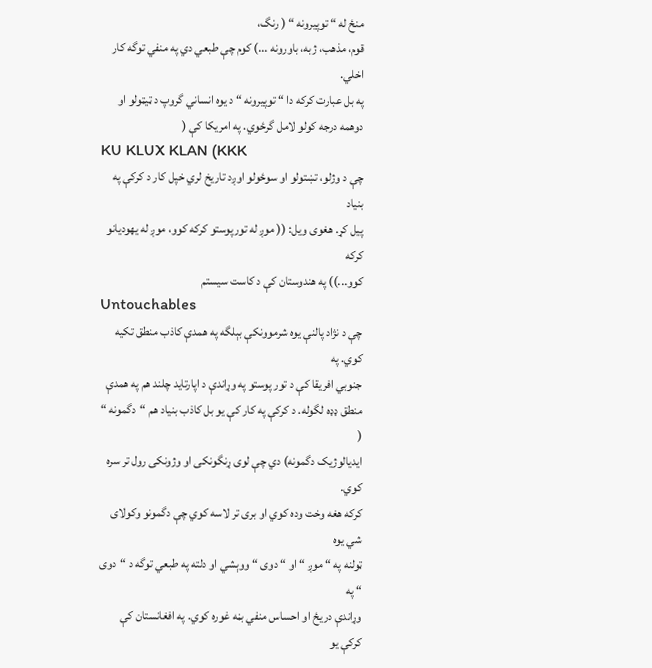منځ له “ توپيرونه “ ( رنگ،
قوم، مذهب، ژبه، باورونه ...) کوم چې طبعي دي په منفي توگه کار اخلي.
په بل عبارت کرکه دا “ توپيرونه “ د يوه انساني گروپ د ټيټولو او
دوهمه درجه کولو لامل گرځوي. په امريکا کې (
KU KLUX KLAN (KKK
چې د وژلو، تښتولو او سوځولو اوږد تاريخ لري خپل کار د کرکې په بنياد
پيل کړ. هغوی ويل: (( موږ له تورپوستو کرکه کوو، موږ له يهوديانو کرکه
کوو...)) په هندوستان کې د کاست سيستم
Untouchables
چې د نژاد پالنې يوه شرموونکې بېلگه په همدې کاذب منطق تکيه کوي. په
جنوبي افريقا کې د تور پوستو په وړاندې د اپارتايد چلند هم په همدې
منطق ډډه لگوله. د کرکې په کار کې يو بل کاذب بنياد هم “دگمونه “ (
ايديالوژيک دگمونه) دي چې لوی ړنگونکی او وژونکی رول تر سره کوي.
کرکه هغه وخت وده کوي او بری تر لاسه کوي چې دگمونو وکولای شي يوه
ټولنه په “ موږ “ او “ دوی “ ووېشي او دلته په طبعي توگه د “دوی “ په
وړاندې دريځ او احساس منفي بڼه غوره کوي. په افغانستان کې کرکې يو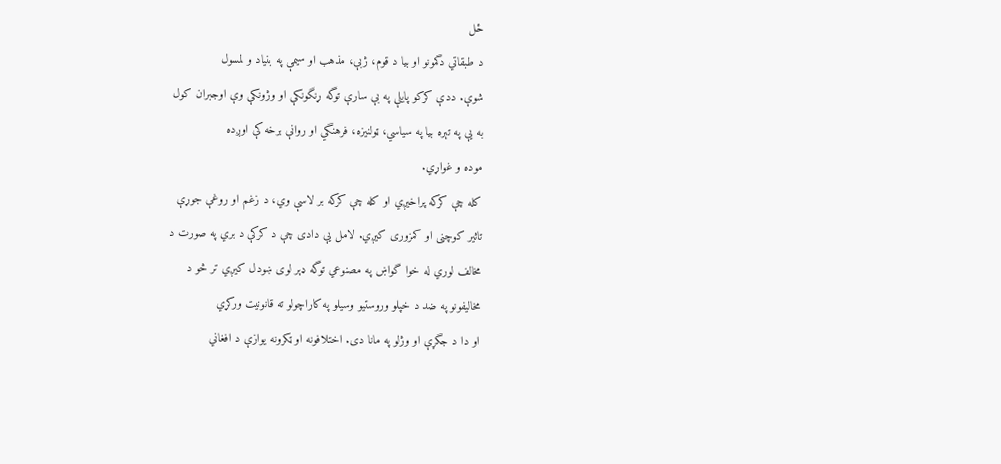ځل
د طبقاتي دگمونو او بيا د قوم، ژبې، مذهب او سيمې په بنياد و لمسول
شوې. ددې کرکو پایلې په بې سارې توگه ړنگونکې او وژونکې وې اوجبران کول
به يې په تېره بيا په سياسي، ټولنيزه، فرهنگي او روانې برخه کې اوږده
موده و غواړي.
کله چې کرکه پراخيږي او کله چې کرکه بر لاسې وي، د زغم او روغې جوړې
تاثير کوچنی او کمزوری کيږي. لامل يې دادی چې د کرکې د بري په صورت د
مخالف لوري له خوا گواښ په مصنوعي توگه ډېر لوی ښودل کيږي تر څو د
مخاليفونو په ضد د خپلو وروستيو وسيلو په کاراچولو ته قانونيت ورکړي
او دا د جگړې او وژلو په مانا دی. اختلافونه او ټکرونه يوازې د افغاني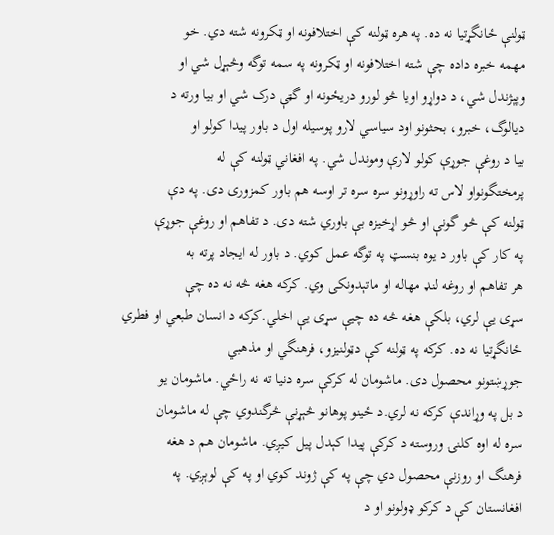ټولنې ځانگړتيا نه ده. په هره ټولنه کې اختلافونه او ټکرونه شته دي. خو
مهمه خبره داده چې شته اختلافونه او ټکرونه په سمه توگه وڅېړل شي او
وپېژندل شي، د دواړو اويا څو لورو دريځونه او گټې درک شي او بيا ورته د
ديالوگ، خبرو، بحثونو اود سياسي لارو پوسيله اول د باور پيدا کولو او
بيا د روغې جوړې کولو لارې وموندل شي. په افغاني ټولنه کې له
پرمختگونواو لاس ته راوړونو سره سره تر اوسه هم باور کمزوری دی. په دې
ټولنه کې څو گونې او څو اړخيزه بې باوري شته دی. د تفاهم او روغې جوړې
په کار کې باور د يوه بنسټ په توگه عمل کوي. د باور له ايجاد پرته به
هر تفاهم او روغه لنډ مهاله او ماتېدونکی وي. کرکه هغه څه نه ده چې
سړی يې لري، بلکې هغه څه ده چيې سړی يې اخلي.کرکه د انسان طبعي او فطري
ځانگړتيا نه ده. کرکه په ټولنه کې دټولنيزو، فرهنگي او مذهبي
جوړښتونو محصول دی. ماشومان له کرکې سره دنيا ته نه راځي. ماشومان يو
د بل په وړاندې کرکه نه لري.د ځينو پوهانو څېړنې څرگندوي چې له ماشومان
سره له اوه کلنۍ وروسته د کرکې پيدا کېدل پيل کيږي. ماشومان هم د هغه
فرهنگ او روزنې محصول دي چې په کې ژوند کوي او په کې لوېږي. په
افغانستان کې د کرکو ډولونو او د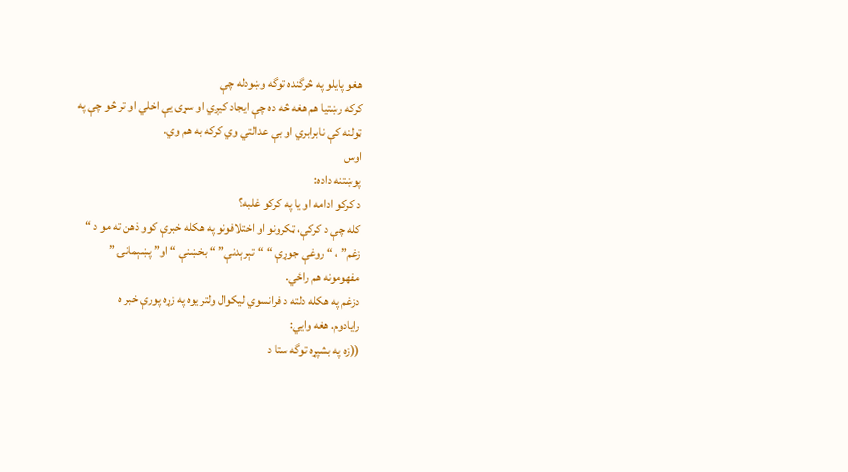هغو پايلو په څرگنده توگه وښودله چې
کرکه رښتيا هم هغه څه ده چې ايجاد کيږي او سړی يې اخلي او تر څو چې په
ټولنه کې نابرابري او بې عدالتي وي کرکه به هم وي.
اوس
پوښتنه داده:
د کرکو ادامه او يا په کرکو غلبه؟
کله چې د کرکې، ټکرونو او اختلافونو په هکله خبرې کوو ذهن ته مو د “
زغم” ، “ روغې جوړې “ “تېرېدنې” “ بخښنې “ او” پښېمانۍ ”
مفهومونه هم راځي.
دزغم په هکله دلته د فرانسوي ليکوال ولتر يوه په زړه پورې خبر ه
رايادوم. هغه وايي:
((زه په بشپړه توگه ستا د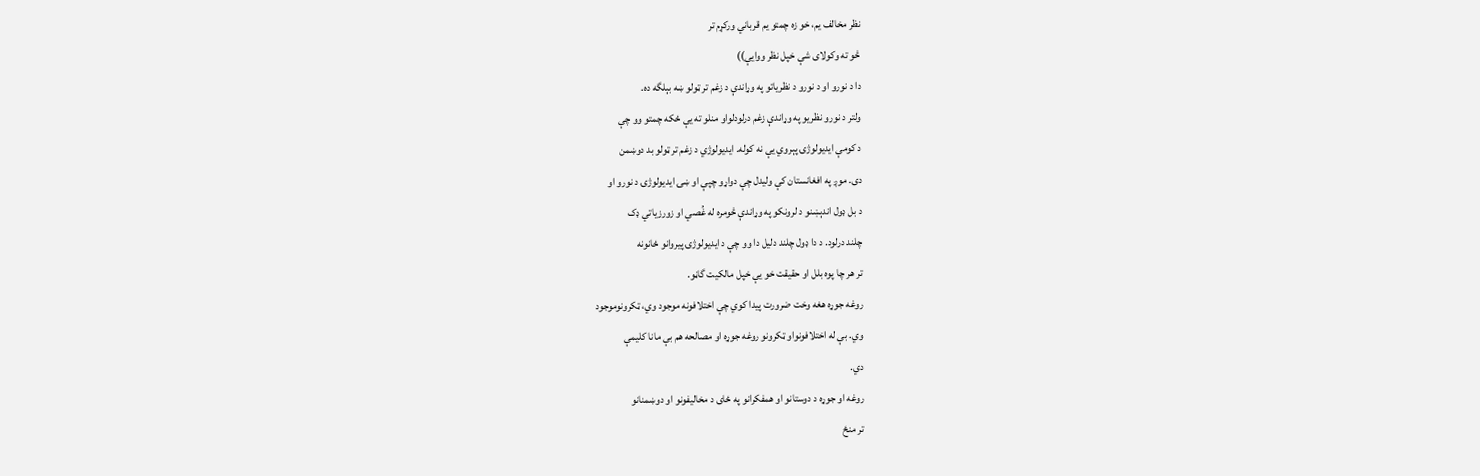نظر مخالف يم، خو زه چمتو يم قرباني ورکړم تر
څو ته وکولای شې خپل نظر ووایې))
دا د نورو او د نورو د نظرياتو په وړاندې د زغم تر ټولو ښه بېلگه ده.
ولتر د نورو نظريو په وړاندې زغم درلودلواو منلو ته يې ځکه چمتو وو چې
د کومې ايديولوژۍ پېروي يې نه کوله. ايديولوژي د زغم تر ټولو بد دوښمن
دی. موږ په افغانستان کې وليدل چې دواړو چپې او ښۍ ايديولوژۍ د نورو او
د بل ډول اندېښنو د لرونکو په وړاندې څومره له غُصي او زورزياتي ډک
چلند درلود. د دا ډول چلند دليل دا وو چې د ايديولوژۍ پيروانو ځانونه
تر هر چا پوه بلل او حقيقت خو يې خپل مالکيت گاڼو.
روغه جوړه هغه وخت ضرورت پيدا کوي چې اختلافونه موجود وي، ټکرونوموجود
وي. بې له اختلافونواو ټکرونو روغه جوړه او مصالحه هم بې مانا کليمې
دي.
روغه او جوړه د دوستانو او همفکرانو په ځای د مخاليفونو او دوښمنانو
تر منځ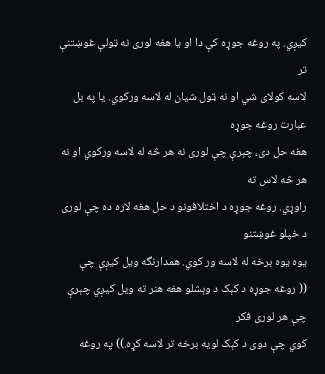کيږي. په روغه جوړه کې دا او يا هغه لوری نه ټولې غوښتنې تر
لاسه کولای شي او نه ټول شيان له لاسه ورکوي. يا په بل عبارت روغه جوړه
هغه حل دی، چېرې چې لوری نه هر څه له لاسه ورکوي او نه هر څه لاس ته
راوړي. روغه جوړه د اختلافونو د حل هغه لاره ده چې لوری د خپلو غوښتنو
يوه يوه برخه له لاسه ور کوي. همدارنگه ويل کیږې چې
(( روغه جوړه د کېک د وېشلو هغه هنر ته ويل کيږي چېرې چې هر لوری فکر
کوي چې دوی د کېک لويه برخه تر لاسه کړه.)) په روغه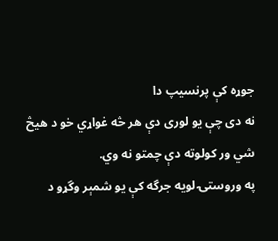جوړه کې پرنسيپ دا
نه دی چې يو لوری دې هر څه غواړي خو د هیڅ شي ور کولوته دې چمتو نه وي.
په وروستۍ لويه جرگه کې يو شمېر وگړو د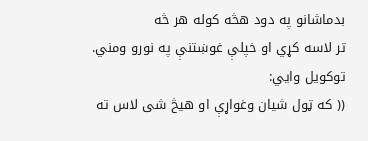بدماشانو په دود هڅه کوله هر څه
تر لاسه کړي او خپلې غوښتنې په نورو ومني.
توکويل وايي:
(( که ټول شيان وغواړې او هيڅ شی لاس ته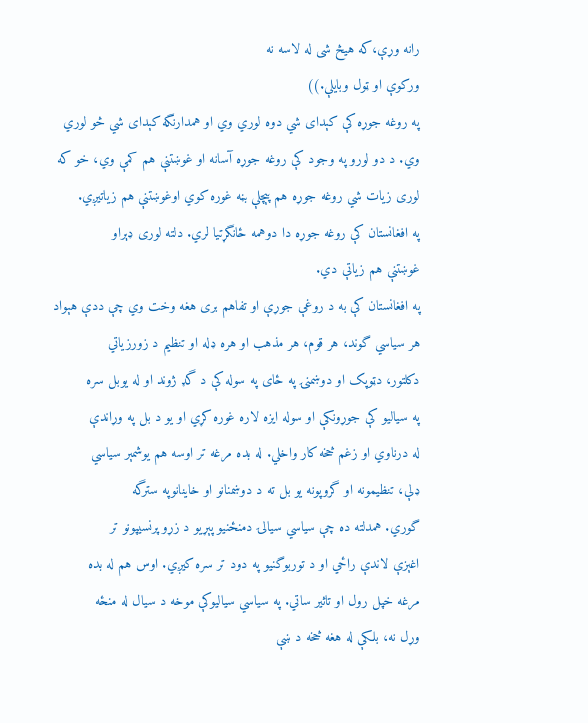رانه وړې،که هيڅ شی له لاسه نه
ورکوې او ټول وبايلې.))
په روغه جوړه کې کېدای شي دوه لوري وي او همدارنگه کېدای شي څو لوري
وي. د دو لورو په وجود کې روغه جوړه آسانه او غوښتنې هم کمې وي، خو که
لوری زيات شي روغه جوړه هم پېچلې بڼه غوره کوي اوغوښتنې هم زياتيږي.
په افغانستان کې روغه جوړه دا دوهمه ځانگړتيا لري. دلته لوری ډېراو
غوښتنې هم زياتې دي.
په افغانستان کې به د روغې جوړې او تفاهم بری هغه وخت وي چې ددې هېواد
هر سياسي گوند، هر قوم، هر مذهب او هره ډله او تنظيم د زورزياتي
دکلتور، دټوپک او دوښمنۍ په ځای په سوله کې د گډ ژوند او له يوبل سره
په سياليو کې جوړونکې او سوله ايزه لاره غوره کړي او یو د بل په وړاندې
له درناوي او زغم څخه کار واخلي. له بده مرغه تر اوسه هم يوشمېر سياسي
ډلې، تنظيمونه او گروپونه يو بل ته د دوښمنانو او خاينانوپه سترگه
گوري. همدلته ده چې سياسي سيالۍ دمنځنيو پېړيو د زړو پرنسيپونو تر
اغېزې لاندې راځي او د توربوگنيو په دود تر سره کيږي. اوس هم له بده
مرغه خپل رول او تاثير ساتي. په سياسي سياليوکې موخه د سيال له منځه
وړل نه، بلکې له هغه څخه د ښې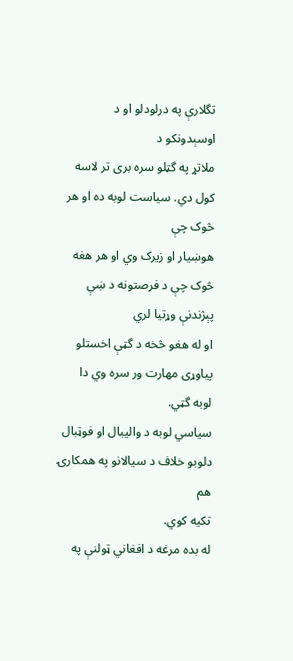تگلارې په درلودلو او د اوسېدونکو د
ملاتړ په گټلو سره بری تر لاسه کول دي. سياست لوبه ده او هر څوک چې
هوښيار او زيرک وي او هر هغه څوک چې د فرصتونه د ښې پېژندنې وړتيا لري
او له هغو څخه د گټې اخستلو پياوړی مهارت ور سره وي دا لوبه گټي.
سياسي لوبه د واليبال او فوټبال دلوبو خلاف د سيالانو په همکارۍ هم
تکيه کوي.
له بده مرغه د افغاني ټولنې په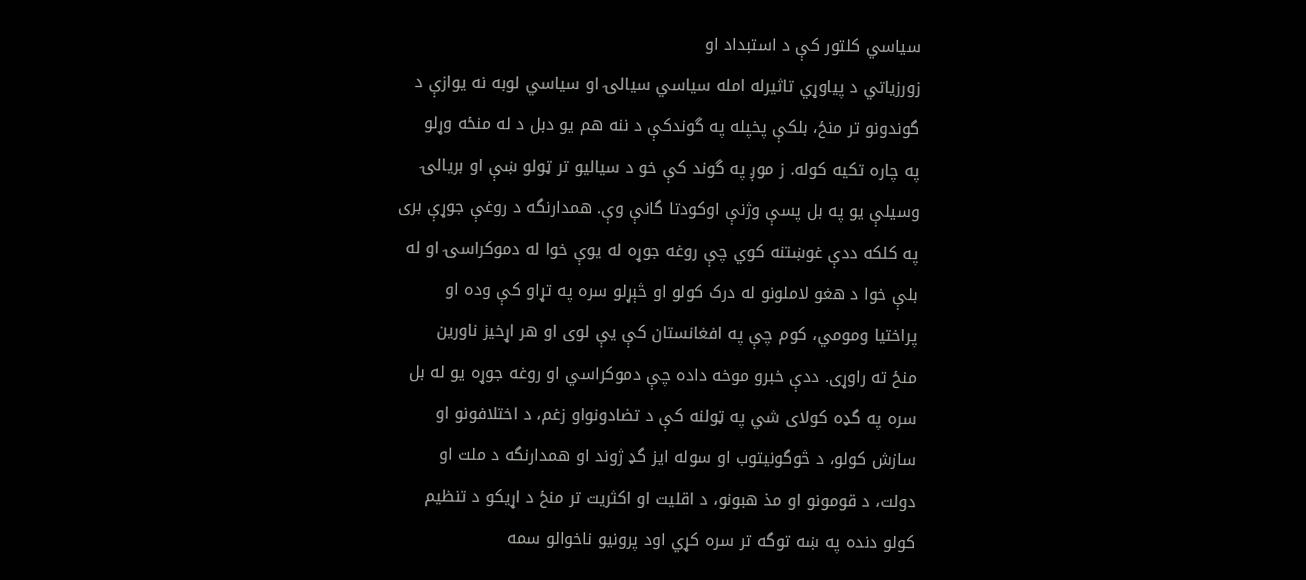سياسي کلتور کې د استبداد او
زورزياتي د پياوړي تاثيرله امله سياسي سيالۍ او سياسي لوبه نه يوازې د
گوندونو تر منځ، بلکې پخپله په گوندکې د ننه هم يو دبل د له منځه وړلو
په چاره تکيه کوله. ز موږ په گوند کې خو د سياليو تر ټولو ښې او بريالۍ
وسيلې يو په بل پسې وژنې اوکودتا گانې وې. همدارنگه د روغې جوړې بری
په کلکه ددې غوښتنه کوي چې روغه جوړه له يوې خوا له دموکراسۍ او له
بلې خوا د هغو لاملونو له درک کولو او څېړلو سره په تړاو کې وده او
پراختيا ومومي، کوم چې په افغانستان کې يې لوی او هر اړخيز ناورین
منځ ته راوړی. ددې خبرو موخه داده چې دموکراسي او روغه جوړه يو له بل
سره په گډه کولای شي په ټولنه کې د تضادونواو زغم، د اختلافونو او
سازش کولو، د څوگونيتوب او سوله ايز گډ ژوند او همدارنگه د ملت او
دولت، د قومونو او مذ هبونو، د اقليت او اکثريت تر منځ د اړيکو د تنظيم
کولو دنده په ښه توگه تر سره کړي اود پرونيو ناخوالو سمه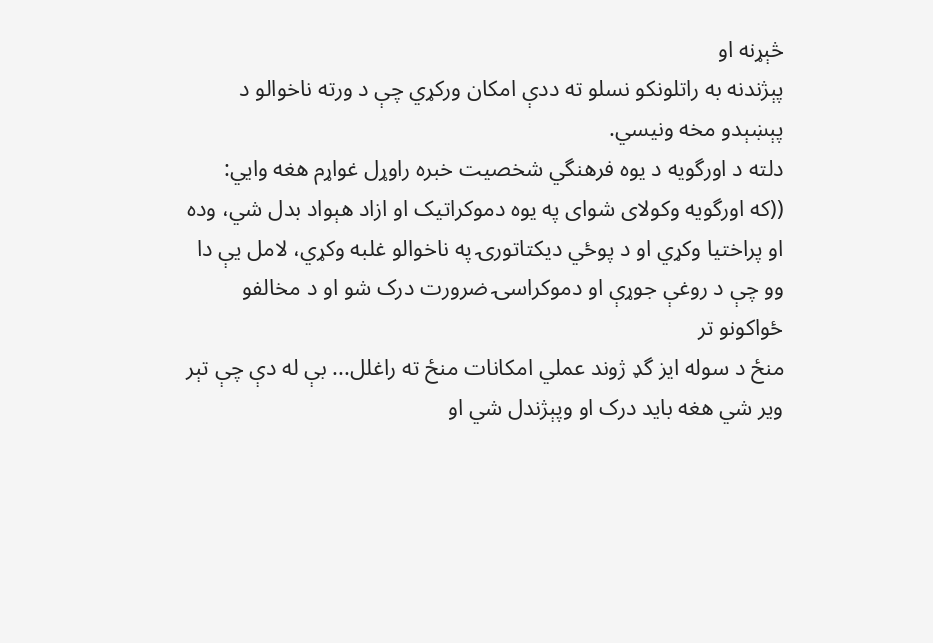څېړنه او
پېژندنه به راتلونکو نسلو ته ددې امکان ورکړي چې د ورته ناخوالو د
پېښېدو مخه ونيسي.
دلته د اورگويه د يوه فرهنگي شخصيت خبره راوړل غواړم هغه وايي:
((که اورگويه وکولای شوای په يوه دموکراتيک او ازاد هېواد بدل شي، وده
او پراختيا وکړي او د پوځي ديکتاتورۍ په ناخوالو غلبه وکړي، لامل يې دا
وو چې د روغې جوړې او دموکراسۍ ضرورت درک شو او د مخالفو ځواکونو تر
منځ د سوله ايز گډ ژوند عملي امکانات منځ ته راغلل... بې له دې چې تېر
وير شي هغه بايد درک او وپېژندل شي او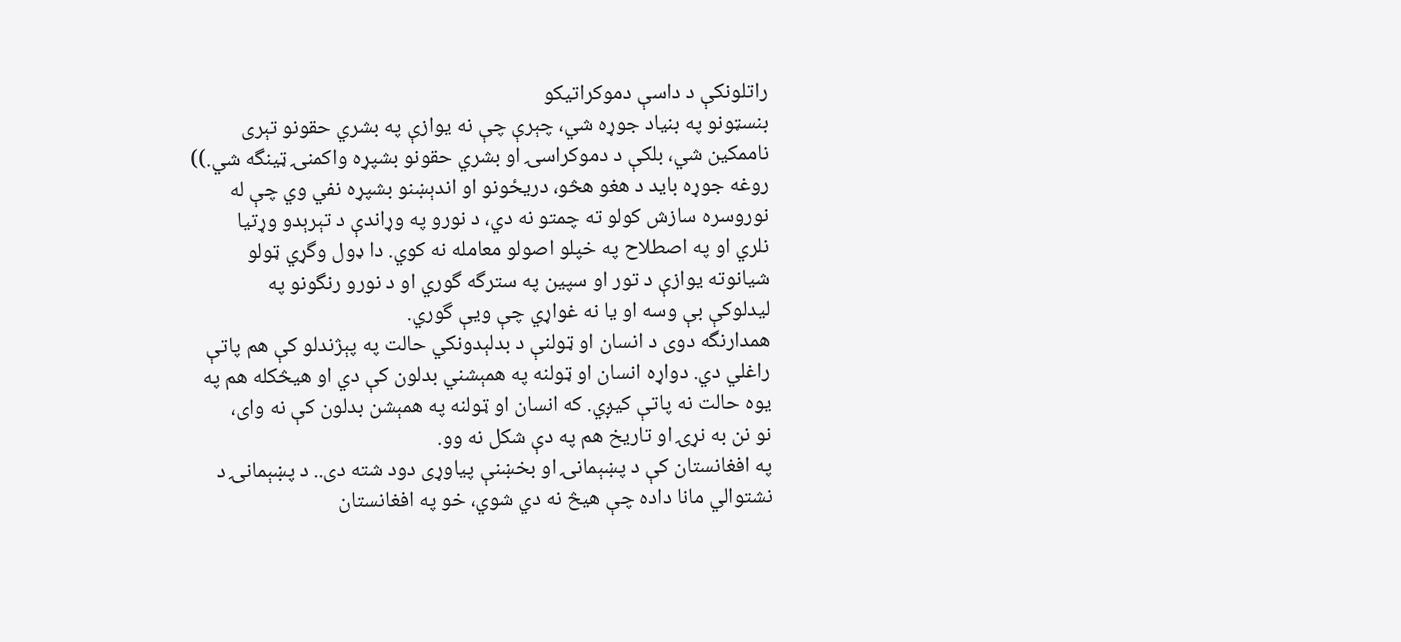راتلونکې د داسې دموکراتيکو
بنسټونو په بنياد جوړه شي، چېرې چې نه يوازې په بشري حقونو تېری
ناممکين شي، بلکې د دموکراسۍ او بشري حقونو بشپړه واکمنۍ ټينگه شي.))
روغه جوړه بايد د هغو هڅو، دريځونو او اندېښنو بشپړه نفي وي چې له
نوروسره سازش کولو ته چمتو نه دي، د نورو په وړاندې د تېرېدو وړتيا
نلري او په اصطلاح په خپلو اصولو معامله نه کوي. دا ډول وگړي ټولو
شيانوته يوازې د تور او سپين په سترگه گوري او د نورو رنگونو په
ليدلوکې بې وسه او يا نه غواړي چې ويې گوري.
همدارنگه دوی د انسان او ټولنې د بدلېدونکي حالت په پېژندلو کې هم پاتې
راغلي دي. دواړه انسان او ټولنه په همېشني بدلون کې دي او هيڅکله هم په
يوه حالت نه پاتې کيږي. که انسان او ټولنه په همېشن بدلون کې نه وای،
نو نن به نړۍ او تاریخ هم په دې شکل نه وو.
په افغانستان کې د پښېمانۍ او بخښنې پياوړی دود شته دی.. د پښېمانۍ د
نشتوالي مانا داده چې هيڅ نه دي شوي، خو په افغانستان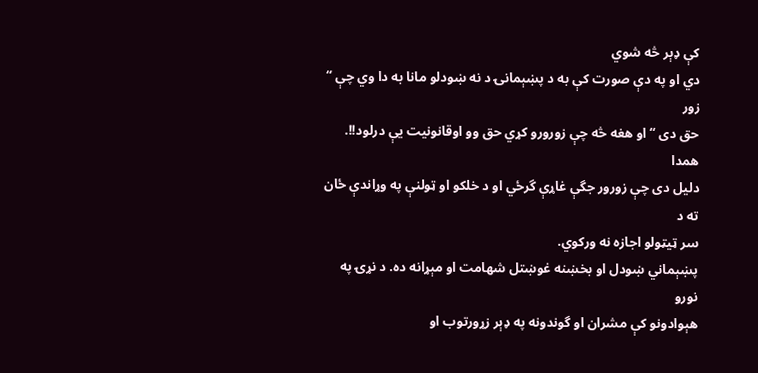کې ډېر څه شوي
دي او په دې صورت کې به د پښېمانۍ د نه ښودلو مانا به دا وي چې “ زور
حق دی “ او هغه څه چې زورورو کړي حق وو اوقانونيت يې درلود!!. همدا
دليل دی چې زورور جگې غاړې گرځي او د خلکو او ټولنې په وړاندې ځان ته د
سر ټيټولو اجازه نه ورکوي.
پښېماني ښودل او بخښنه غوښتل شهامت او مېړانه ده. د نړۍ په نورو
هېوادونو کې مشران او گوندونه په ډېر زړورتوب او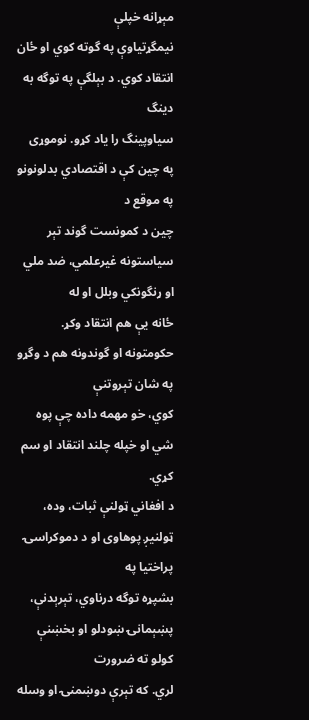مېړانه خپلې
نيمگړتياوې په گوته کوي او ځان انتقاد کوي. د بېلگې په توگه به دينگ
سياوپينگ را ياد کړو. نوموړی په چين کې د اقتصادي بدلونونو په موقع د
چين د کمونست گوند تېر سياستونه غيرعلمي، ضد ملي او ړنگونکي وبلل او له
ځانه يې هم انتقاد وکړ. حکومتونه او گوندونه هم د وگړو په شان تېروتنې
کوي، خو مهمه داده چې پوه شي او خپله چلند انتقاد او سم کړي.
د افغاني ټولنې ثبات، وده، ټولنيږ پوهاوی او د دموکراسۍ پراختيا په
بشپړه توگه درناوي، تېرېدنې، پښېمانۍ ښودلو او بخښنې کولو ته ضرورت
لري. که تېرې دوښمنۍ او وسله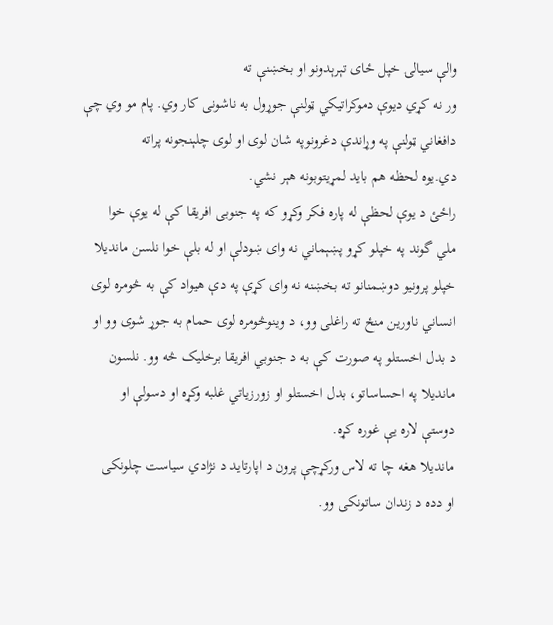والې سيالۍ خپل ځای تېرېدونو او بخښنې ته
ور نه کړي ديوې دموکراتيکي ټولنې جوړول به ناشونی کار وي. پام مو وي چې
دافغاني ټولنې په وړاندې دغرونوپه شان لوی او لوی چلېنجونه پراته
دي.يوه لحظه هم بايد لمړيتوبونه هېر نشي.
راځئ د يوې لحظې له پاره فکر وکړو که په جنوبی افريقا کې له يوې خوا
ملي گوند په خپلو کړو پښېماني نه وای ښودلې او له بلې خوا نلسن مانديلا
خپلو پرونيو دوښمنانو ته بخښنه نه وای کړې په دې هيواد کې به څومره لوی
انساني ناورين منځ ته راغلی وو، د وينوڅومره لوی حمام به جوړ شوی وو او
د بدل اخستلو په صورت کې به د جنوبي افريقا برخليک څه وو. نلسون
مانديلا په احساساتو، بدل اخستلو او زورزياتي غلبه وکړه او دسولې او
دوستې لاره يې غوره کړه.
مانديلا هغه چا ته لاس ورکړچې پرون د اپارتايد د نژادي سياست چلونکی
او دده د زندان ساتونکی وو.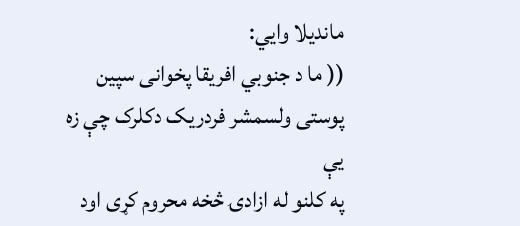مانديلا وايي:
(( ما د جنوبي افريقا پخوانی سپين پوستی ولسمشر فردريک دکلرک چې زه يې
په کلنو له ازادۍ څخه محروم کړی اود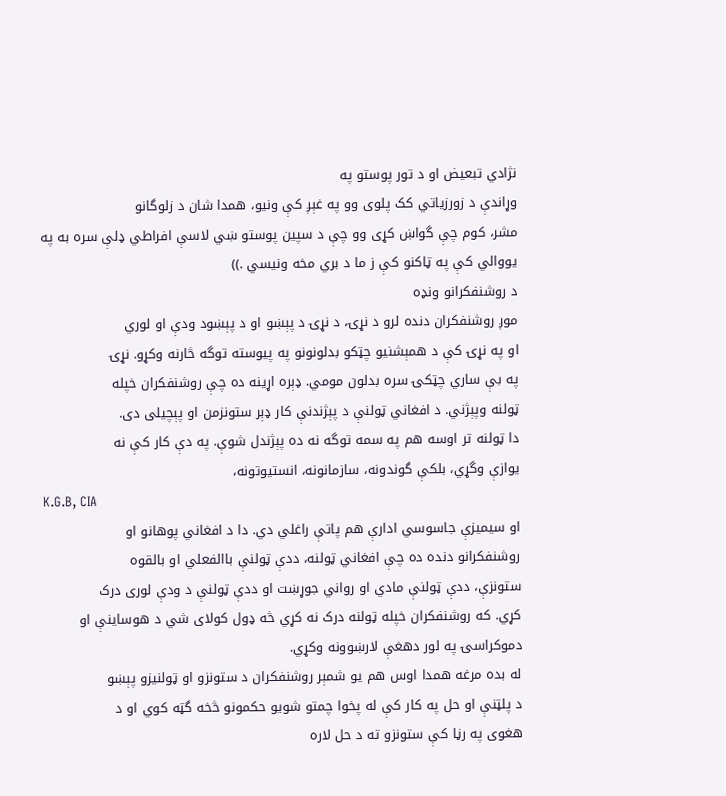نژادي تبعيض او د تور پوستو په
وړاندې د زورزياتي کک پلوی وو په غېږ کې ونيو، همدا شان د زلوگانو
مشر، کوم چې گواښ کړی وو چې د سپين پوستو ښي لاسې افراطي ډلې سره به په
يووالي کې په ټاکنو کې ز ما د بري مخه ونيسي .))
د روشنفکرانو ونډه
موږ روشنفکران دنده لرو د نړۍ، د نړۍ د پېښو او د پېښود ودې او لوري
او په نړۍ کې د همېشنيو چټکو بدلونونو په پيوسته توگه څارنه وکړو. نړۍ
په بې ساري چټکۍ سره بدلون مومي. ډېره اړينه ده چې روشنفکران خپله
ټولنه وپېژني. د افغاني ټولنې د پېژندنې کار ډېر ستونزمن او پېچيلی دی.
دا ټولنه تر اوسه هم په سمه توگه نه ده پېژندل شوې. په دې کار کې نه
يوازې وگړي، بلکې گوندونه، سازمانونه، انستيوتونه،
K.G.B, CIA
او سيميزې جاسوسي ادارې هم پاتې راغلي دي. دا د افغاني پوهانو او
روشنفکرانو دنده ده چې افغاني ټولنه، ددې ټولنې باالفعلي او بالقوه
ستونزې، ددې ټولنې مادي او رواني جوړښت او ددې ټولنې د ودې لوری درک
کړي. که روشنفکران خپله ټولنه درک نه کړي څه ډول کولای شي د هوساينې او
دموکراسۍ په لور دهغې لارښوونه وکړي.
له بده مرغه همدا اوس هم يو شمېر روشنفکران د ستونزو او ټولنيزو پېښو
د پلټنې او حل په کار کې له پخوا چمتو شويو حکمونو څخه گټه کوي او د
هغوی په رڼا کې ستونزو ته د حل لاره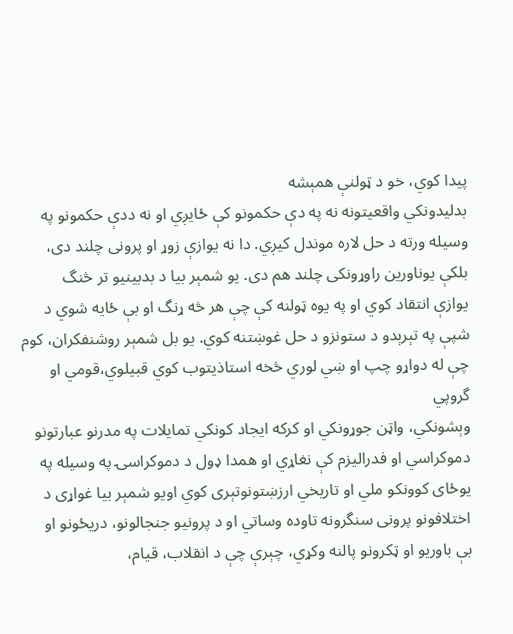پيدا کوي، خو د ټولنې همېشه
بدليدونکي واقعيتونه نه په دې حکمونو کې ځايږي او نه ددې حکمونو په
وسيله ورته د حل لاره موندل کيږي. دا نه يوازې زوړ او پرونی چلند دی،
بلکې يوناورين راوړونکی چلند هم دی. يو شمېر بيا د بدبينيو تر څنگ
يوازې انتقاد کوي او په يوه ټولنه کې چې هر څه ړنگ او بې ځايه شوي د
شپې په تېرېدو د ستونزو د حل غوښتنه کوي. يو بل شمېر روشنفکران، کوم
چې له دواړو چپ او ښي لوري څخه استاذيتوب کوي قبيلوي،قومي او گروپي
وېشونکي، واټن جوړونکي او کرکه ايجاد کونکي تمايلات په مدرنو عبارتونو
دموکراسي او فدراليزم کې نغاړي او همدا ډول د دموکراسۍ په وسيله په
يوځای کوونکو ملي او تاریخي ارزښتونوتېری کوي اويو شمېر بيا غواړی د
اختلافونو پرونی سنگرونه تاوده وساتي او د پرونيو جنجالونو، دريځونو او
بې باوريو او ټکرونو پالنه وکړي، چېرې چې د انقلاب، قيام،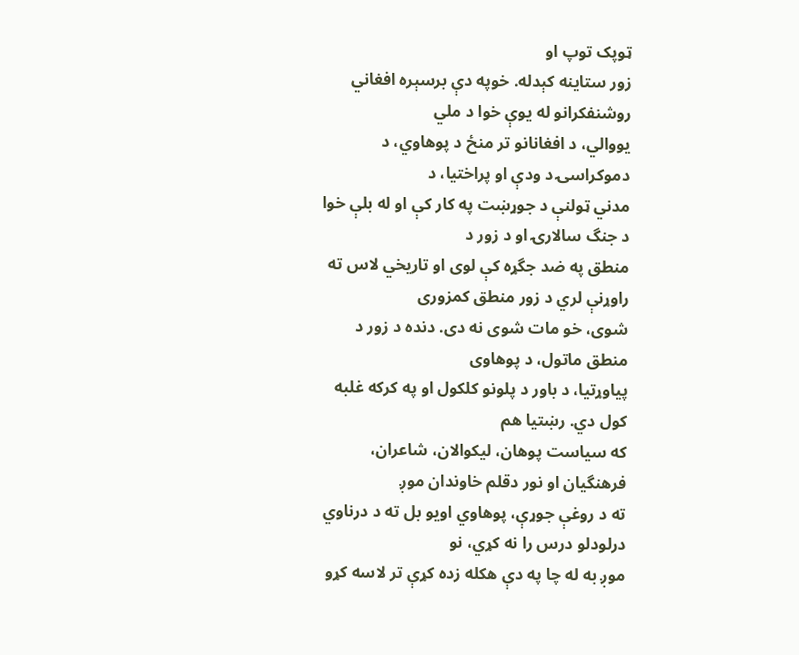ټوپک توپ او
زور ستاينه کېدله. خوپه دې برسېره افغاني روشنفکرانو له يوې خوا د ملي
يووالي، د افغانانو تر منځ د پوهاوي، د دموکراسۍ د ودې او پراختيا، د
مدني ټولنې د جوړښت په کار کې او له بلې خوا د جنگ سالارۍ او د زور د
منطق په ضد جگړه کې لوی او تاريخي لاس ته راوړنې لري د زور منطق کمزوری
شوی، خو مات شوی نه دی. دنده د زور د منطق ماتول، د پوهاوی
پياوړتيا، د باور د پلونو کلکول او په کرکه غلبه کول دي. رښتيا هم
که سياست پوهان، ليکوالان، شاعران، فرهنگيان او نور دقلم خاوندان موږ
ته د روغې جوړې، پوهاوي اویو بل ته د درناوي درلودلو درس را نه کړي، نو
موږ به له چا په دې هکله زده کړې تر لاسه کړو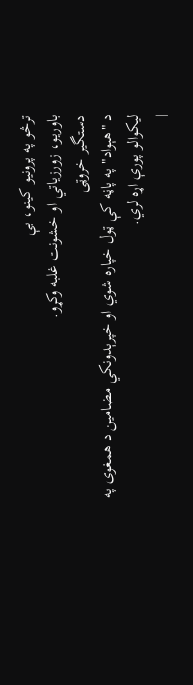ترڅو په پرونيو کينو، بې
باوريو، زورزياتي او خشونت غلبه وکړو.
دستگير خروټی
د "هېواد" په پاڼه کې ټول خپاره شوي او خپرېدونکي مضامين د همغوی په
ليکوالو پورې اړه لري.
|